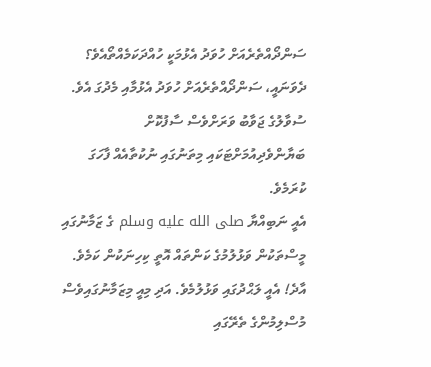ސަންދޯއްތެރެއަށް ހުވަދު އެޅުމަކީ ހުއްދަކަމެއްތޯއެވެ؟
ދެވަނައީ، ސަންދޯއްތެރެއަށް ހުވަދު އެޅުމާއި މެދުގަ އެވެ.
ސުވާލުގެ ޖަވާބު ވަރަށްވެސް ސާފުކޮށް ބަޔާންވެދިއުމަށްޓަކައި މިތަނުގައި ނުކުތާއެއް ފާހަގަ ކުރަމެވެ.
އެއީ ނަބިއްޔާ صلى الله عليه وسلم ގެ ޒަމާނުގައި މީސްތަކުން ވަޅުލުމުގެ ކަންތައް އޮތީ ކިހިނަކުން ކަމެވެ.
އާދެ! އެއީ ލަޙްދުގައި ވަޅުލުމެވެ. އަދި މިއީ މިޒަމާނުގައިވެސް މުސްލިމުންގެ ތެރޭގައި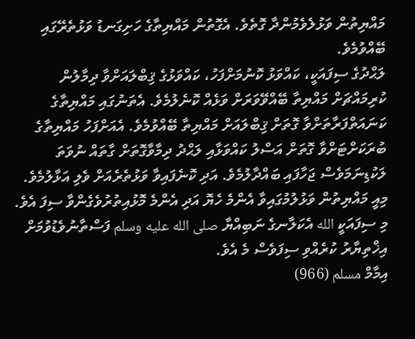މައްޔިތުން ވަޅުލެވެމުންދާ ގޮތެވެ. އެގޮތުން މައްޔިތާގެ ހަށިގަނޑު ވަޅުތެރޭގައި ބޭއްވުމެވެ.
ލަޙްދުގެ ސިފައަކީ، ކައްވަޅު ކޮނުމަށްފަހު، ކައްވަޅުގެ ޤިބްލައަށްވާ ދިމާލުން ކުރިމައްޗަށް މައްޔިތާ ބޭއްވޭވަރަށް ވަޅެއް ކޮނެލުމެވެ. އެތަނުގައި މައްޔިތާގެ ކަނައަތްފަރާތަށްވާ ގޮތަށް ޤިބްލައަށް މައްޔިތާ ބޭއްވުމެވެ. އެއަށްފަހު މައްޔިތާގެ ބުރަކަށްޓަށްވާ ގޮތަށް އަސްލު ކައްވަޅާއި ލަޙްދު ދިމާވާގޮތަށް ގާތައް ނުވަތަ ލަކުޑިނަމަވެސް ޖަހާފައި ބައްދާލުމެވެ. އަދި ކޮނެފައިވާ ވަޅުތެރެއަށް ވެލި އަޅާލުމެވެ.
މިއީ މައްޔިތުން ވަޅުލުމުގައިވާ އެންމެ ހެޔޮ އަދި އެންމެ މޮޅުއިތުރުވެގެންވާ ސިފަ އެވެ.
މި ސިފައަކީ الله އެކަލާނގެ ނަބިއްޔާ صلى الله عليه وسلم ފަސްތާނުވެޑުވުމަށް އިޚްތިޔާރު ކުރެއްވި ސިފަވެސް މެ އެވެ.
އިމާމް مسلم (966)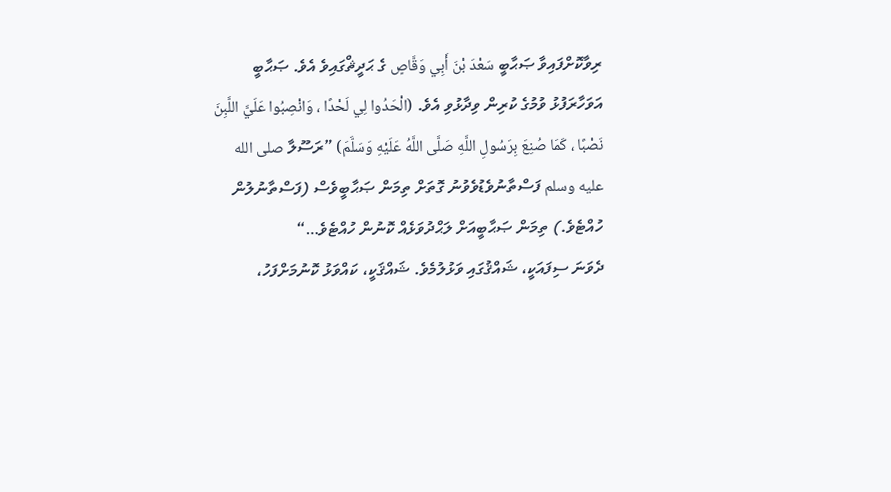ރިވާކޮށްފައިވާ ޞަޙާބީ سَعْدَ بْنَ أَبِي وَقَّاصٍ ގެ ޙަދީޘްގައިވެ އެވެ. ޞަޙާބީ އަވަހާރަފުޅު ވުމުގެ ކުރިން ވިދާޅުވި އެވެ. (الْحَدُوا لِي لَحْدًا ، وَانْصِبُوا عَلَيَّ اللَّبِنَ نَصْبًا ، كَمَا صُنِعَ بِرَسُولِ اللَّهِ صَلَّى اللَّهُ عَلَيْهِ وَسَلَّمَ) ”ރަސޫލާ صلى الله عليه وسلم ފަސްތާނުވެޑުވެވުނު ގޮތަށް ތިމަން ޞަޙާބީވެސް (ފަސްތާނުލުން ހުއްޓެވެ.) ތިމަން ޞަޙާބީއަށް ލަޙްދުވަޅެއް ކޮނުން ހުއްޓެވެ…“
ދެވަނަ ސިފައަކީ، ޝައްޤުގައި ވަޅުލުމެވެ. ޝައްޤަކީ، ކައްވަޅު ކޮނުމަށްފަހު،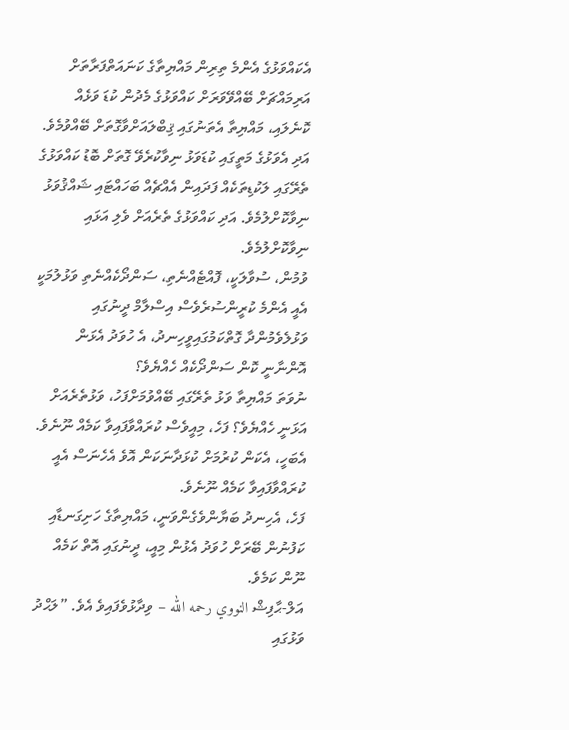އެކައްވަޅުގެ އެންމެ ތިރިން މައްޔިތާގެ ކަނައަތްފަރާތަށް އަރިމައްޗަށް ބޭއްވޭވަރަށް ކައްވަޅުގެ މެދުން ކުޑަ ވަޅެއް ކޮނެލައި، މައްޔިތާ އެތަނުގައި ޤިބްލައަށްވާގޮތަށް ބޭއްވުމެވެ.
އަދި އެވަޅުގެ މަތީގައި ކުޑަވަޅު ނިވާކުރެވޭ ގޮތަށް ބޮޑު ކައްވަޅުގެ ތެރޭގައި ލަކުޑިތަކެއް ފަދައިން އެއްޗެއް ބަހައްޓައި ޝައްޤުވަޅު ނިވާކޮށްލުމެވެ. އަދި ކައްވަޅުގެ ތެރެއަށް ވެލި އަޅައި ނިވާކޮށްލުމެވެ.
ވުމުން، ސުވާލަކީ، ފޮއްޓެއްނެތި، ސަންދޯކެއްނެތި ވަޅުލުމަކީ އެއީ އެންމެ ކުރީންސުރެވެސް އިސްލާމް ދީނުގައި ވަޅުލެވެމުންދާ ގޮތްކަމުގައިވީހިނދު، އެ ހުވަދު އެޅަން އޮންނާނީ ކޮން ސަންދޯކެއް ހެއްޔެވެ؟
ނުވަތަ މައްޔިތާ ވަޅު ތެރޭގައި ބޭއްވުމަށްފަހު، ވަޅުތެރެއަށް އަޅަނީ ހެއްޔެވެ؟ ފަހެ، މިއީވެސް ކުރައްވާފައިވާ ކަމެއް ނޫނެވެ. އެބަހީ، އެކަން ކުރުމަށް ކުޅަދާނަކަން އޮވެ އެހެނަސް އެއީ ކުރައްވާފައިވާ ކަމެއް ނޫނެވެ.
ފަހެ، އެހިނދު ބަޔާންވެގެންވަނީ، މައްޔިތާގެ ހަށިގަނޑާއި ކަފުނުން ބޭރަށް ހުވަދު އެޅުން މިއީ، ދީނުގައި އޮތް ކަމެއް ނޫން ކަމެވެ.
އަލް-ޙާފިޝް النووي رحمه الله – ވިދާޅުވެފައިވެ އެވެ. ”ލަޙްދު ވަޅުގައި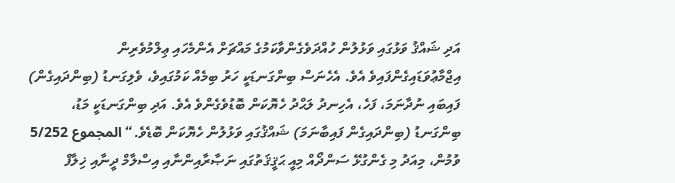އަދި ޝައްޤު ވަޅުގައި ވަޅުލުން ހުއްދަވެގެންވާކަމުގެ މައްޗަށް އެންމެހައި ޢިލްމުވެރިން އިޖްމާޢުވަޑައިގެންފައިވެ އެވެ. އެހެނަސް ބިންގަނޑަކީ ހަރު ބިމެއް ކަމުގައިވެ، ވެލިގަނޑު (ބިންދައިގެން) ފައިބައި ނުދާނަމަ، ފަހެ، އެހިނދު ލަޙްދު ހެޔޮކަން ބޮޑުވެގެންވެ އެވެ. އަދި ބިންގަނޑަކީ މަޑު، ބިންގަނޑު (ބިންދައިގެން ފައިބާނަމަ) ޝައްޤުގައި ވަޅުލުން ހެޔޮކަން ބޮޑެވެ.“ المجموع 5/252
ވުމުން، މިއަދު މި ގެންގުޅޭ ސަންދޯއް މިއީ ޙަޤީޤަތުގައި ނަޞާރާއިންނާއި އިސްލާމް ދީނާއި ޚިލާފް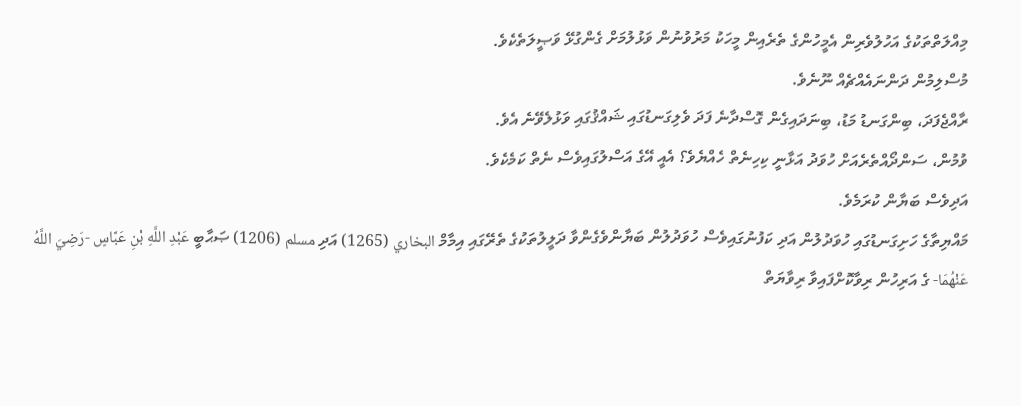މިއްލަތްތަކުގެ އަހުލުވެރިން އެމީހުންގެ ތެރެއިން މީހަކު މަރުވުނުން ވަޅުލުމަށް ގެންގުޅޭ ވަޞީލަތެކެވެ.
މުސްލިމުން ދަންނައެއްޗެއް ނޫނެވެ.
ރާއްޖެފަދަ، ބިންގަނޑު މަޑު، ބިނަދައިގެން ގޮސްދާނެ ފަދަ ވެލިގަނޑުގައި ޝައްޤުގައި ވަޅުލެވޭނެ އެވެ.
ވުމުން، ސަންދޯއްތެރެއަށް ހުވަދު އަޅާނީ ކިހިނެތް ހެއްޔެވެ؟ އެއީ އޭގެ އަސްލުގައިވެސް ނެތް ކަމެކެވެ.
އަދިވެސް ބަޔާން ކުރަމެވެ.
މައްޔިތާގެ ހަށިގަނޑުގައި ހުވަދުލުން އަދި ކަފުނުގައިވެސް ހުވަދުލުން ބަޔާންވެގެންވާ ދަލީލުތަކުގެ ތެރޭގައި އިމާމް البخاري (1265) އަދި مسلم (1206) ޞަޙާބީ عَبْدِ اللَّهِ بْنِ عَبَّاسٍ -رَضِيَ اللَّهُ عَنْهُمَا- ގެ އަރިހުން ރިވާކޮށްފައިވާ ރިވާޔަތް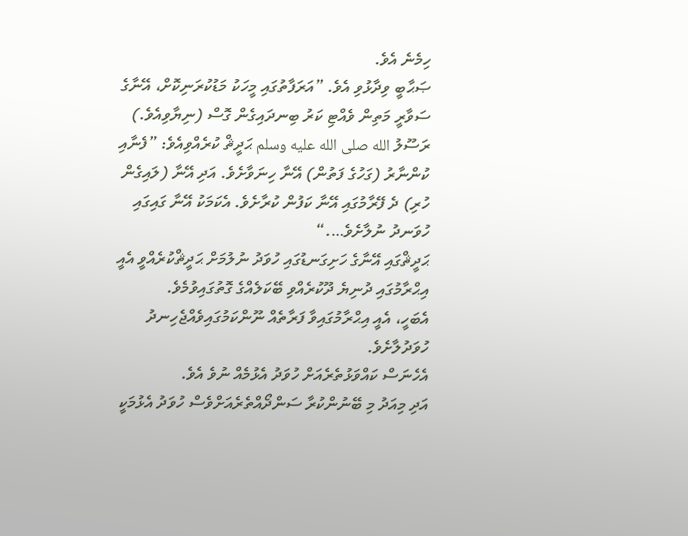ހިމެނެ އެވެ.
ޞަޙާބީ ވިދާޅުވި އެވެ. ”އަރަފާތުގައި މީހަކު މަޑުކުރަނިކޮށް، އޭނާގެ ސަވާރީ މަތިން ވެއްޓި ކަރު ބިނދައިގެން ގޮސް (ނިޔާވިއެވެ.) ރަސޫލު الله صلى الله عليه وسلم ޙަދީޘް ކުރެއްވިއެވެ: ”ފެނާއި ކުންނާރު (ގަހުގެ ފަތުން) އޭނާ ހިނަވާށެވެ. އަދި އޭނާ (ލައިގެން ހުރި) ދެ ފޭރާމުގައި އޭނާ ކަފުން ކުރާށެވެ. އެކަމަކު އޭނާ ގައިގައި ހުވަނދު ނުލާށެވެ….“
ޙަދީޘްގައި އޭނާގެ ހަށިގަނޑުގައި ހުވަދު ނުލުމަށް ޙަދީޘްކުރެއްވީ އެއީ އިޙްރާމުގައި ދުނިޔެ ދޫކުރެއްވި ބޭކަލެއްގެ ގޮތުގައިވުމެވެ.
އެބަހީ، އެއީ އިޙްރާމުގައިވާ ފަރާތެއް ނޫންކަމުގައިވެއްޖެހިނދު ހުވަދުލާށެވެ.
އެހެނަސް ކައްވަޅުތެރެއަށް ހުވަދު އެޅުމެއް ނުވެ އެވެ.
އަދި މިއަދު މި ބޭނުންކުރާ ސަންދޯއްތެރެއަށްވެސް ހުވަދު އެޅުމަކީ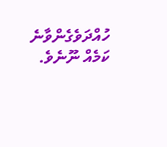ހުއްދަވެގެންވާނެ ކަމެއް ނޫނެވެ.